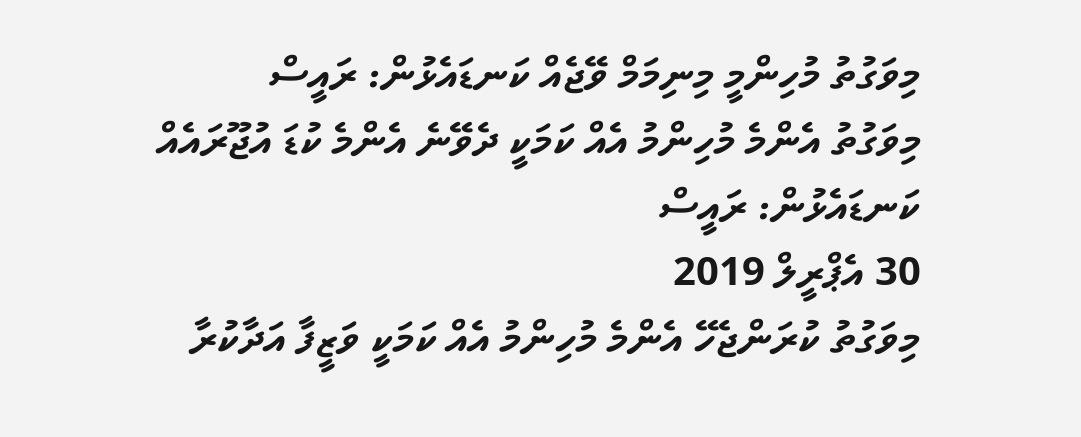މިވަގުތު މުހިންމީ މިނިމަމް ވޭޖެއް ކަނޑައެޅުން: ރައީސް
މިވަގުތު އެންމެ މުހިންމު އެއް ކަމަކީ ދެވޭނެ އެންމެ ކުޑަ އުޖޫރައެއް ކަނޑައެޅުން: ރައީސް
30 އެޕްރީލް 2019
މިވަގުތު ކުރަންޖެހޭ އެންމެ މުހިންމު އެއް ކަމަކީ ވަޒީފާ އަދާކުރާ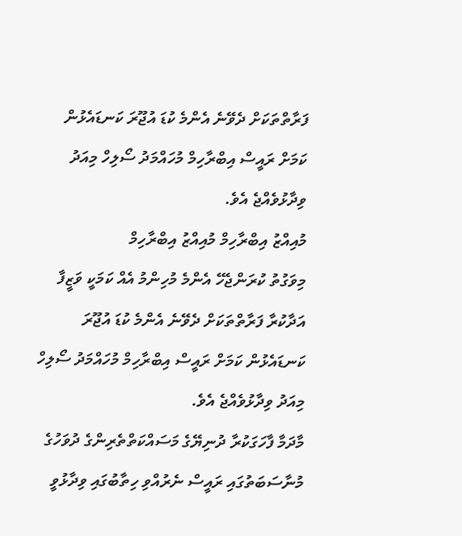ފަރާތްތަކަށް ދެވޭނެ އެންމެ ކުޑަ އުޖޫރަ ކަނޑައެޅުން ކަމަށް ރައީސް އިބްރާހިމް މުހައްމަދު ސޯލިހް މިއަދު ވިދާޅުވެއްޖެ އެވެ.
މުއިއްޒު އިބްރާހިމް މުއިއްޒު އިބްރާހިމް
މިވަގުތު ކުރަންޖެހޭ އެންމެ މުހިންމު އެއް ކަމަކީ ވަޒީފާ އަދާކުރާ ފަރާތްތަކަށް ދެވޭނެ އެންމެ ކުޑަ އުޖޫރަ ކަނޑައެޅުން ކަމަށް ރައީސް އިބްރާހިމް މުހައްމަދު ސޯލިހް މިއަދު ވިދާޅުވެއްޖެ އެވެ.
މާދަމާ ފާހަގަކުރާ ދުނިޔޭގެ މަސައްކަތްތެރިންގެ ދުވަހުގެ މުނާސަބަތުގައި ރައީސް ނެރުއްވި ހިތާބުގައި ވިދާޅުވީ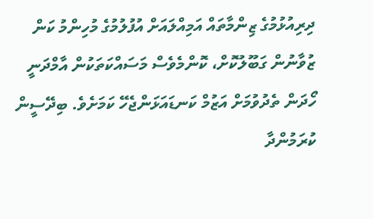ދިރިއުޅުމުގެ ޒިންމާތައް އަމިއްލައަށް އުފުލުމުގެ މުހިންމު ކަން ޒުވާނުން ގަބޫލުކޮށް، ކޮންމެވެސް މަސައްކަތަކުން އާމްދަނީ ހޯދަން ތެދުވުމަށް އަޒުމް ކަނޑައަޅަންޖެހޭ ކަމަށެވެ. ބިދޭސީން ކުރަމުންދާ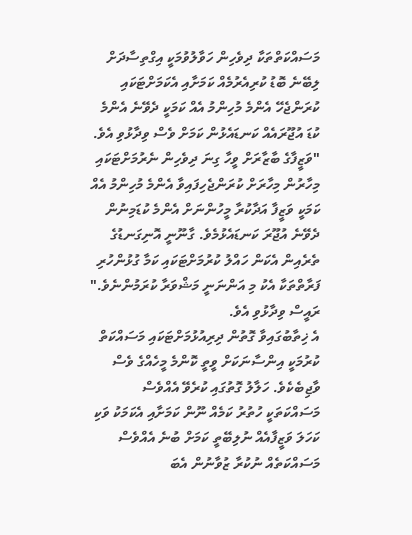މަސައްކަތްތަކާ ދިވެހިން ހަވާލުވުމަކީ އިގްތިސާދަށް ލިބޭނެ ބޮޑު ކުރިއެރުމެއް ކަމަށާއި އެކަމަށްޓަކައި ކުރަންޖެހޭ އެންމެ މުހިންމު އެއް ކަމަކީ ދެވޭނެ އެންމެ ކުޑަ އުޖޫރައެއް ކަނޑައެޅުން ކަމަށް ވެސް ވިދާޅުވި އެވެ.
"ވަޒީފާގެ ބާޒާރަށް ވީހާ ގިނަ ދިވެހިން ނެރުމަށްޓަކައި މިހާރުން މިހާރަށް ކުރަންޖެހިފައިވާ އެންމެ މުހިންމު އެއް ކަމަކީ ވަޒީފާ އަދާކުރާ މީހުންނަށް އެންމެ ކުޑަމިނުން ދެވޭނެ އުޖޫރަ ކަނޑައެޅުމެވެ. ގާނޫނީ އޮނިގަނޑުގެ ތެރެއިން އެކަން ހައްލު ކުރުމަށްޓަކައި ކަމާ ގުޅުންހުރި ފަރާތްތަކާ އެކު މި އަންނަނީ މަޝްވަރާ ކުރަމުންނެވެ." ރައީސް ވިދާޅުވި އެވެ.
އެ ޚިތާބުގައިވާ ގޮތުން ދިރިއުޅުމަށްޓަކައި މަސައްކަތް ކުރުމަކީ އިންސާނަކަށް ވީތީ ކޮންމެ މީހެއްގެ ވެސް ވާޖިބެކެވެ. ހަލާލު ގޮތުގައި ކުރެވޭ އެއްވެސް މަސައްކަތަކީ ހުތުރު ކަމެއް ނޫން ކަމަށާއި އެކަމަކު ވަކި ކަހަލަ ވަޒީފާއެއް ނުލިބޭތީ ކަމަށް ބުނެ އެއްވެސް މަސައްކަތެއް ނުކުރާ ޒުވާނުން އެބަ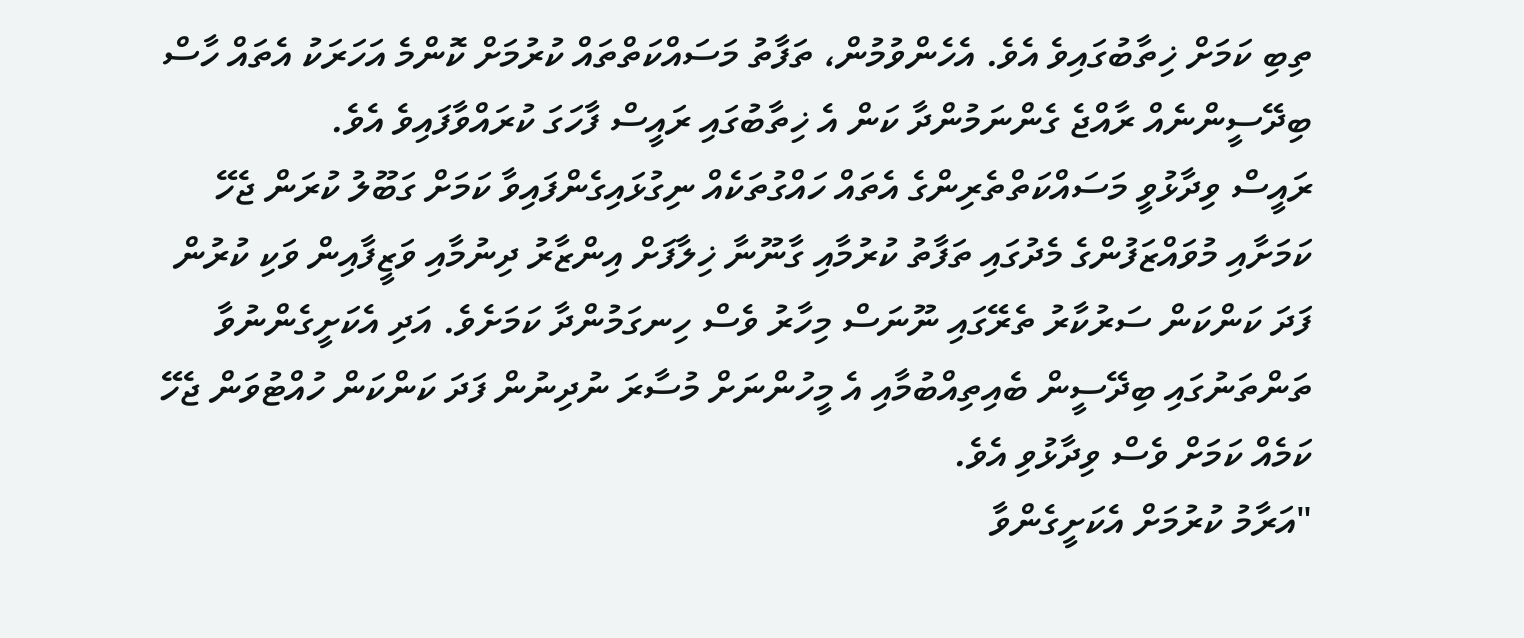ތިބި ކަމަށް ޚިތާބުގައިވެ އެވެ. އެހެންވުމުން، ތަފާތު މަސައްކަތްތައް ކުރުމަށް ކޮންމެ އަހަރަކު އެތައް ހާސް ބިދޭސީންނެއް ރާއްޖެ ގެންނަމުންދާ ކަން އެ ޚިތާބުގައި ރައީސް ފާހަގަ ކުރައްވާފައިވެ އެވެ.
ރައީސް ވިދާޅުވީ މަސައްކަތްތެރިންގެ އެތައް ހައްގުތަކެއް ނިގުޅައިގެންފައިވާ ކަމަށް ގަބޫލު ކުރަން ޖެހޭ ކަމަށާއި މުވައްޒަފުންގެ މެދުގައި ތަފާތު ކުރުމާއި ގާނޫނާ ޚިލާފަށް އިންޒާރު ދިނުމާއި ވަޒީފާއިން ވަކި ކުރުން ފަދަ ކަންކަން ސަރުކާރު ތެރޭގައި ނޫނަސް މިހާރު ވެސް ހިނގަމުންދާ ކަމަށެވެ. އަދި އެކަށީގެންނުވާ ތަންތަނުގައި ބިދޭސީން ބެއިތިއްބުމާއި އެ މީހުންނަށް މުސާރަ ނުދިނުން ފަދަ ކަންކަން ހުއްޓުވަން ޖެހޭ ކަމެއް ކަމަށް ވެސް ވިދާޅުވި އެވެ.
"އަރާމު ކުރުމަށް އެކަށީގެންވާ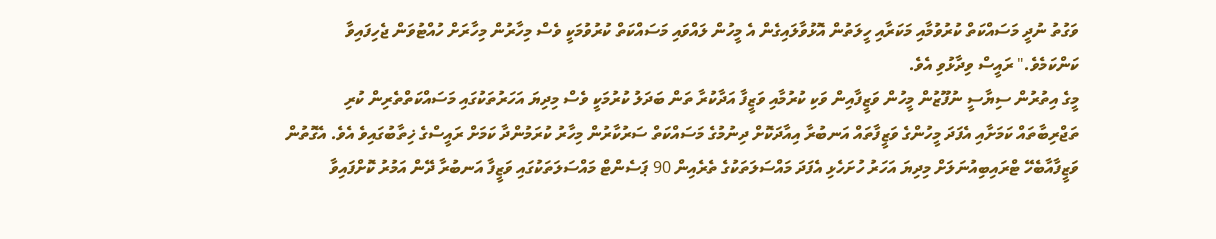ވަގުތު ނުދީ މަސައްކަތް ކުރުވުމާއި މަކަރާއި ހީލަތުން އޮޅުވާލައިގެން އެ މީހުން ލައްވައި މަސައްކަތް ކުރުވުމަކީ ވެސް މިހާރުން މިހާރަށް ހުއްޓުވަން ޖެހިފައިވާ ކަންކަމެވެ." ރައީސް ވިދާޅުވި އެވެ.
މީގެ އިތުރުން ސިޔާސީ ނުފޫޒުން މީހުން ވަޒީފާއިން ވަކި ކުރުމާއި ވަޒީފާ އަދާކުރާ ތަން ބަދަލު ކުރުމަކީ ވެސް މިދިޔަ އަހަރުތަކުގައި މަސައްކަތްތެރިން ކުރި ތަޖްރިބާތައް ކަމަށާއި އެފަދަ މީހުންގެ ވަޒީފާތައް އަނބުރާ އިއާދަކޮށް ދިނުމުގެ މަސައްކަތް ސަރުކާރުން މިހާރު ކުރަމުންދާ ކަމަށް ރައީސްގެ ޚިތާބުގައިވެ އެވެ. އެގޮތުން ވަޒީފާއާބެހޭ ޓްރައިބިއުނަލަށް މިދިޔަ އަހަރު ހުށަހެޅި އެފަދަ މައްސަލަތަކުގެ ތެރެއިން 90 ޕަސެންޓް މައްސަލަތަކުގައި ވަޒީފާ އަނބުރާ ދޭން އަމުރު ކޮށްފައިވާ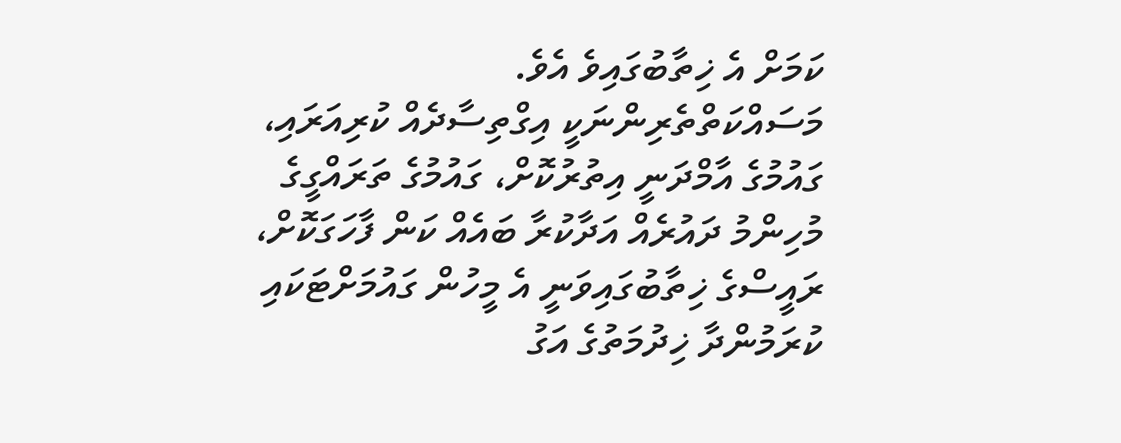ކަމަށް އެ ޚިތާބުގައިވެ އެވެ.
މަސައްކަތްތެރިންނަކީ އިގްތިސާދެއް ކުރިއަރައި، ގައުމުގެ އާމްދަނީ އިތުރުކޮށް، ގައުމުގެ ތަރައްގީގެ މުހިންމު ދައުރެއް އަދާކުރާ ބައެއް ކަން ފާހަގަކޮށް، ރައީސްގެ ޚިތާބުގައިވަނީ އެ މީހުން ގައުމަށްޓަކައި ކުރަމުންދާ ޚިދުމަތުގެ އަގު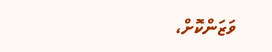ވަޒަންކޮށް،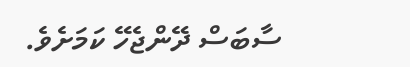ސާބަސް ދޭންޖެހޭ ކަމަށެވެ.